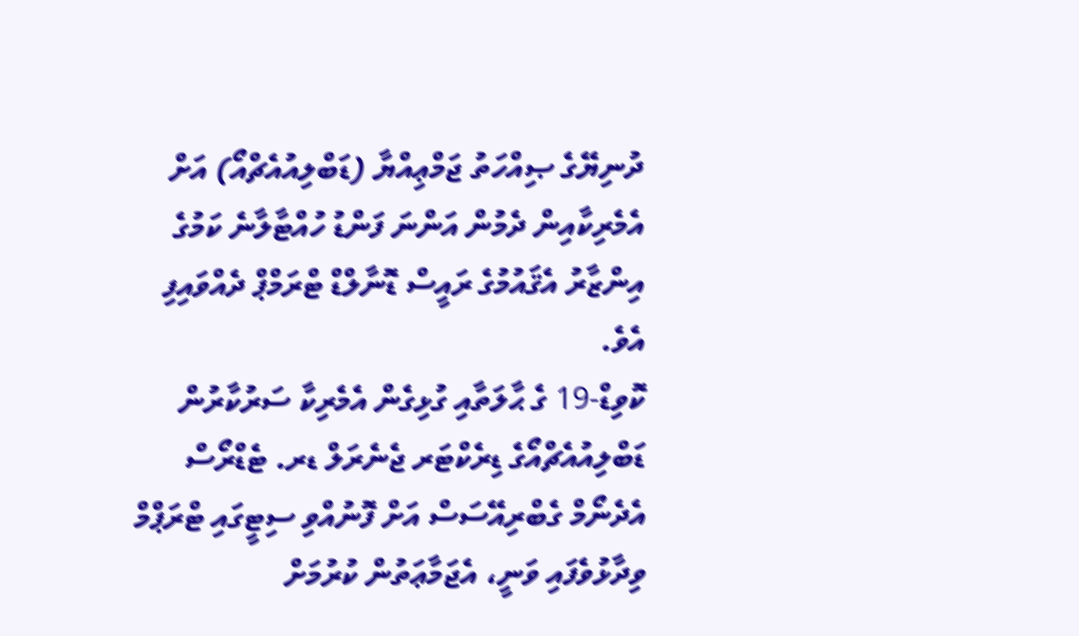ދުނިޔޭގެ ޞިއްހަތު ޖަމްޢިއްޔާ (ޑަބްލިއުއެޗްއޯ) އަށް އެމެރިކާއިން ދެމުން އަންނަ ފަންޑު ހުއްޓާލާނެ ކަމުގެ އިންޒާރު އެޤައުމުގެ ރައީސް ޑޮނާލްޑް ޓްރަމްޕް ދެއްވައިފި އެވެ.
ކޮވިޑް-19 ގެ ޙާލަތާއި ގުޅިގެން އެމެރިކާ ސަރުކާރުން ޑަބްލިއުއެޗްއޯގެ ޑިރެކްޓަރ ޖެނެރަލް ޑރ. ޓެޑްރޯސް އެދެނޯމް ގެބްރިއޭސަސް އަށް ފޮނުއްވި ސިޓީގައި ޓްރަޕްމް ވިދާޅުވެފައި ވަނީ، އެޖަމާޢަތުން ކުރުމަށް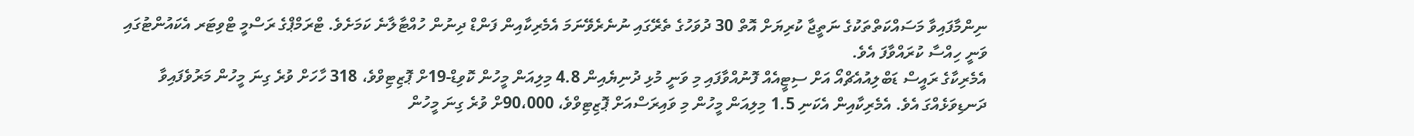ނިންމާފައިވާ މަސައްކަތްތަކުގެ ނަތީޖާ ކުރިޔަށް އޮތް 30 ދުވަހުގެ ތެރޭގައި ނުނެރެވޭނަމަ އެމެރިކާއިން ފަންޑް ދިނުން ހުއްޓާލާނެ ކަމަށެވެ. ޓްރަމްޕްގެ ރަސްމީ ޓްވިޓަރ އެކައުންޓުގައި ވަނީ ހިއްސާ ކުރައްވާފަ އެވެ.
އެމެރިކާގެ ރައީސް ޑަބްލިއުއެޗްއޯ އަށް ސިޓީއެއް ފޮނުއްވާފައި މި ވަނީ މުޅި ދުނިޔެއިން 4.8 މިލިއަން މީހުން ކޮވިޑް-19ށް ޕޮޒިޓިވްވެ، 318 ހާހަށް ވުރެ ގިނަ މީހުން މަރުވެފައިވާ ދަނޑިވަޅެއްގަ އެވެ. އެމެރިކާއިން އެކަނި 1.5 މިލިއަން މީހުން މި ވައިރަސްއަށް ޕޮޒިޓިވްވެ، 90،000ށް ވުރެ ގިނަ މީހުން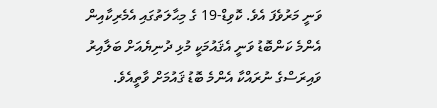ވަނީ މަރުވެފަ އެވެ. ކޮވިޑް-19 ގެ މިޙާލަތުގައި އެމެރިކާއިން އެންމެ ކަންބޮޑު ވަނީ އެޤައުމަކީ މުޅި ދުނިޔެއަށް ބަލާއިރު ވައިރަސްގެ ނުރައްކާ އެންމެ ބޮޑު ޤައުމަށް ވާތީއެވެ.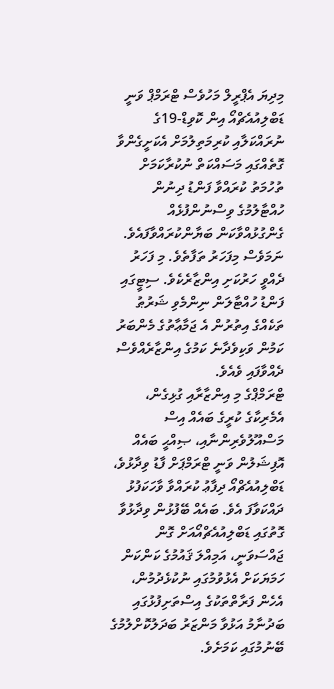މިދިޔަ އެޕްރީލް މަހުވެސް ޓްރަމްޕް ވަނީ ޑަބްލިއުއެޗްއޯ އިން ކޮވިޑް-19ގެ ނުރައްކަލާއި ކުރިމަތިލުމަށް އެކަށީގެންވާ ގޮތެއްގައި މަސައްކަތް ނުކުރާކަމަށް ތުހުމަތު ކުރައްވާ ފަންޑު ދިނުން ހުއްޓާލުމުގެ ވިސްނުންފުޅެއް ގެންގުޅުއްވާކަން ބަޔާންކުރައްވާފައެވެ. ނަމަވެސް މިފަހަރު ތަފާތެވެ. މި ފަހަރު ދެއްވީ ހަރުކަށި އިންޒާރެކެވެ. ސިޓީގައި ފަންޑު ހުއްޓާލަން ނިންމެވި ޝަރުޠު ތަކެއްގެ އިތުރުން އެ ޖަމާޢާތުގެ މެންބަރު ކަމުން ވަކިވެދާނެ ކަމުގެ އިންޒާރެއްވެސް ދެއްވާފައި ވެއެވެ.
ޓްރަމްޕްގެ މި އިންޒާރާއި ގުޅިގެން، އެމެރިކާގެ ކުރީގެ ބައެއް އިސް މަސްއޫލުވެރިންނާއި، ޞިއްޙީ ބައެއް އޮފިޝަލުން ވަނީ ޓްރަމްޕަށް ފާޑު ވިދާޅުވެ، ޑަބްލިއުއެޗްއޯ ދިފާޢު ކުރައްވާ ވާހަކަފުޅު ދައްކަވާފަ އެވެ. ބައެއް ބޭފުޅުން ވިދާޅުވާ ގޮތުގައި ޑަބްލިއުއެޗްއޯއަށް ގޮން ޖައްސަވަނީ، އަމިއްލަ ޤައުމުގެ ކަންކަން ހަމަޔަކަށް އެޅުވުމުގައި ނުކުޅެދުމުން، އެހެން ފަރާތްތަކުގެ އިސްތަށިފުޅުގައި ބަދުނާމު އަޅުވާ މަންޒަރު ބަދަލުކޮށްލުމުގެ ބޭނުމުގައި ކަމަށެވެ.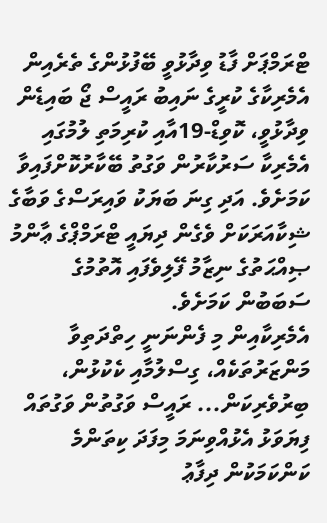ޓްރަމްޕަށް ފާޑު ވިދާޅުވީ ބޭފުޅުންގެ ތެރެއިން އެމެރިކާގެ ކުރީގެ ނައިބު ރައީސް ޖޯ ބައިޑެން ވިދާޅުވީ، ކޮވިޑް-19އާއި ކުރިމަތި ލުމުގައި އެމެރިކާ ސަރުކާރުން ވަގުތު ބޭކާރުކޮށްފައިވާ ކަމަށެވެ. އަދި ގިނަ ބަޔަކު ވައިރަސްގެ ވަބާގެ ޝިކާއަރަކަށް ވެގެން ދިޔައީ ޓްރަމްޕްގެ ޢާންމު ޞިއްޙަތުގެ ނިޒާމު ފޭލިވެފައި އޮތުމުގެ ސަބަބުން ކަމަށެވެ.
އެމެރިކާއިން މި ފެންނަނީ ހިތްދަތިވާ މަންޒަރުތަކެއް، ގިސްލުމާއި ކެކުޅުން، ބިރުވެރިކަން... ރައީސް ވަގުތުން ވަގުތައް ފިޔަވަޅު އެޅުއްވިނަމަ މިފަދަ ކިތަންމެ ކަންކަމަކުން ދިފާޢު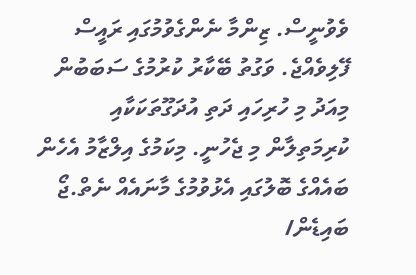ވެވުނީސް. ޒިންމާ ނެންގެވުމުގައި ރައީސް ފޭލިވެއްޖެ. ވަގުތު ބޭކާރު ކުރުމުގެ ސަބަބުން މިއަދު މި ހުރިހައި ދަތި އުދަގޫތަކަކާއި ކުރިމަތިލާން މި ޖެހުނީ. މިކަމުގެ އިލްޒާމު އެހެން ބައެއްގެ ބޮލުގައި އެޅުވުމުގެ މާނައެއް ނެތް.ޖޯ ބައިޑެން/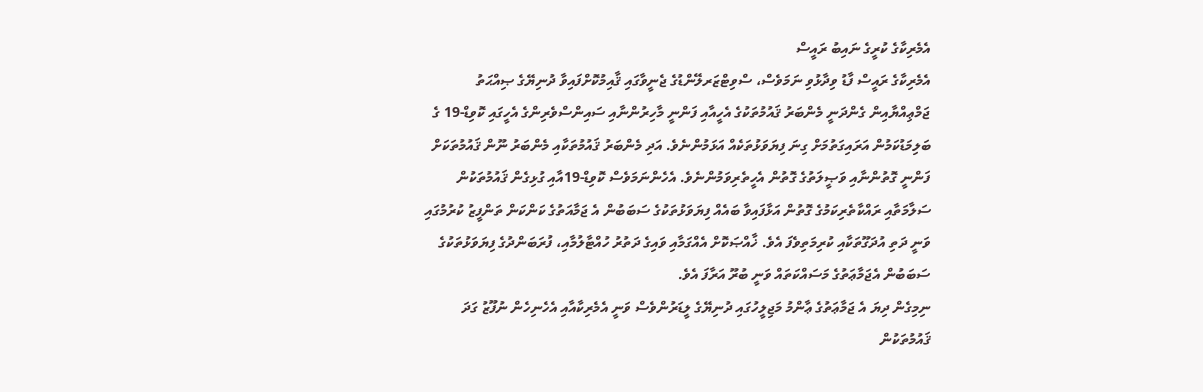އެމެރިކާގެ ކުރީގެ ނައިބު ރައީސް
އެމެރިކާގެ ރައީސް ފާޑު ވިދާޅުވި ނަމަވެސް، ސްވިޓްޒަރލޭންޑުގެ ޖެނީވާގައި ޤާއިމުކޮށްފައިވާ ދުނިޔޭގެ ޞިއްޙަތު ޖަމްޢިއްޔާއިން ގެންދަނީ މެންބަރު ޤައުމުތަކުގެ އެހީއާއި ފަންނީ މާހިރުންނާއި ސައިންސްވެރިންގެ އެހީގައި ކޮވިޑް-19 ގެ ބަލިމަޑުކަމުން އަރައިގަތުމަށް ގިނަ ފިޔަވަޅުތަކެއް އަޅަމުންނެވެ. އަދި މެންބަރު ޤައުމުތަކާއި މެންބަރު ނޫން ޤައުމުތަކަށް ފަންނީ ގޮތުންނާއި ވަޞީލަތުގެ ގޮތުން އެހީތެރިވަމުންނެވެ. އެހެންނަމަވެސް ކޮވިޑް-19އާއި ގުޅިގެން ޤައުމުތަކުން ސަލާމަތާއި ރައްކާތެރިކަމުގެ ގޮތުން އަޅާފައިވާ ބައެއް ފިޔަވަޅުތަކުގެ ސަބަބުން އެ ޖަމާއަތުގެ ކަންކަން ތަންފީޒު ކުރުމުގައި ވަނީ ދަތި އުދަގޫތަކާއި ކުރިމަތިވެފަ އެވެ. ޚާއްޞަކޮށް އެއްގަމާއި ވައިގެ ދަތުރު ހުއްޓާލުމާއި، ފުރަބަންދުގެ ފިޔަވަޅުތަކުގެ ސަބަބުން އެޖަމާޢަތުގެ މަސައްކަތައް ވަނީ ބުރޫ އަރާފަ އެވެ.
ނިމިގެން ދިޔަ އެ ޖަމާޢަތުގެ ޢާންމު މަޖިލީހުގައި ދުނިޔޭގެ ލީޑަރުންވެސް ވަނީ އެމެރިކާއާއި އެހެނިހެން ނުފޫޒު ގަދަ ޤައުމުތަކުން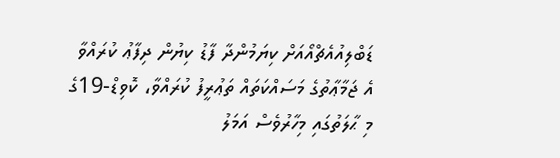ޑަބްލިއުއެޗްއޯއަށް ކިޔަމުންދާ ފާޑު ކިޔުން ދިފާޢު ކުރައްވާ އެ ޖަމާޢާތުގެ މަސައްކަތައް ތަޢުރީފު ކުރައްވާ، ކޮވިޑް-19ގެ މި ޙާލަތުގައި މިހާރުވެސް އަމަލު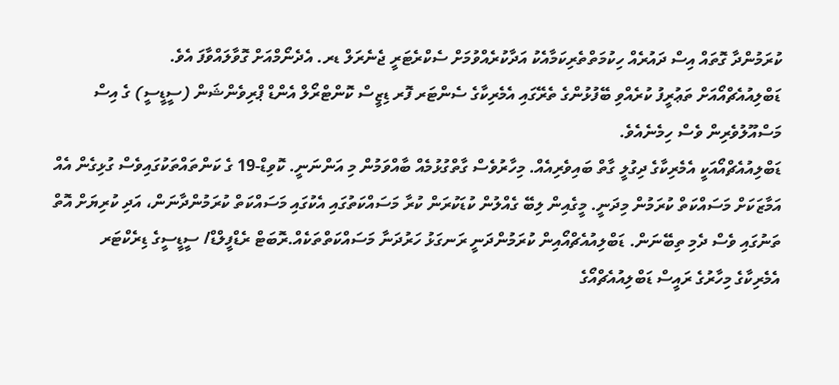ކުރަމުންދާ ގޮތައް އިސް ދައުރެއް ހިކުމަތްތެރިކަމާއެކު އަދާކުރެއްވުމަށް ސެކްރެޓަރީ ޖެނެރަލް ޑރ. އެދެނޯމްއަށް ގޮވާލައްވާފަ އެވެ.
ޑަބްލިއުއެޗްއޯއަށް ތަޢުރީފު ކުރެއްވި ބޭފުޅުންގެ ތެރޭގައި އެމެރިކާގެ ސެންޓަރ ފޮރ ޑިޒީސް ކޮންޓްރޯލް އެންޑް ޕްރިވެންޝަން (ސީޑީސީ) ގެ އިސް މަސްއޫލުވެރިން ވެސް ހިމެނެއެވެ.
ޑަބްލިއުއެޗްއޯއަކީ އެމެރިކާގެ ދިގުލީ ގާތް ބައިވެރިއެއް. މިހާރުވެސް ގާތްގުޅުމެއް ބާއްވަމުން މި އަންނަނީ. ކޮވިޑް-19 ގެ ކަންތައްތަކުގައިވެސް ގުޅިގެން އެއް އަމާޒަކަށް މަސައްކަތް ކުރަމުން މިދަނީ. މީގެއިން ލިބޭ ގެއްލުން ކުޑަކުރަން ކުރާ މަސައްކަތުގައި އެކުގައި މަސައްކަތް ކުރަމުންދާނަން، އަދި ކުރިޔަށް އޮތް ތަނުގައި ވެސް ދެމި ތިބޭނަން. ޑަބްލިއުއެޗްއޯއިން ކުރަމުންދަނީ ރަނގަޅު ހަރުދަނާ މަސައްކަތްތަކެއް.ރޮބަޓް ރެޑްފީލްޑް/ ސީޑީސީގެ ޑިރެކްޓަރ
އެމެރިކާގެ މިހާރުގެ ރައީސް ޑަބްލިއުއެޗްއޯގެ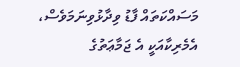މަސައްކަތައް ފާޑު ވިދާޅުވިނަމަވެސް، އެމެރިކާއަކީ އެ ޖަމާޢަތުގެ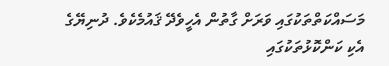މަސައްކަތްތަކުގައި ވަރަށް ގާތުން އެހީވެދޭ ޤައުމެކެވެ. ދުނިޔޭގެ އެކި ކަންކޮޅުތަކުގައި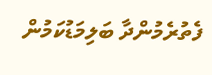ފެތުރެމުންދާ ބަލިމަޑުކަމުން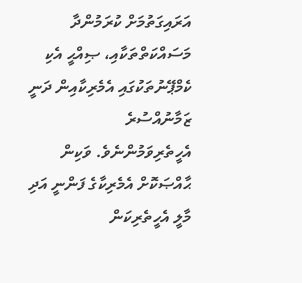އަރައިގަތުމަށް ކުރަމުންދާ މަސައްކަތްތަކާއި، ޞިއްޙީ އެކި ކެމްޕޭނުތަކުގައި އެމެރިކާއިން ދަނީ ޒަމާނުއްސުރެ އެހީތެރިވަމުންނެވެ. ވަކިން ޙާއްޞަކޮށް އެމެރިކާގެ ފަންނީ އަދި މާލީ އެހީތެރިކަން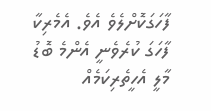ފާހަގަކޮށްލެވެ އެވެ. އެމެރިކާ ފާހަގަ ކުރެވެނީ އެންމެ ބޮޑު މާލީ އެހީތެރިކަމެއް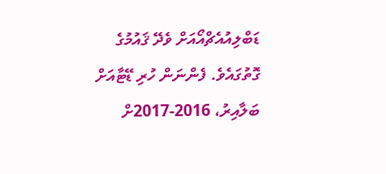ޑަބްލިއުއެޗްއޯއަށް ވެދޭ ޤައުމުގެ ގޮތުގައެވެ. ފެންނަން ހުރި ޑޭޓާއަށް ބަލާއިރު، 2016-2017ށް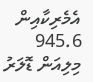އެމެރިކާއިން 945.6 މިލިއަން ޑޮލަރު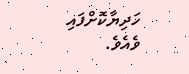ހަދިޔާކޮށްފައި ވެއެވެ.